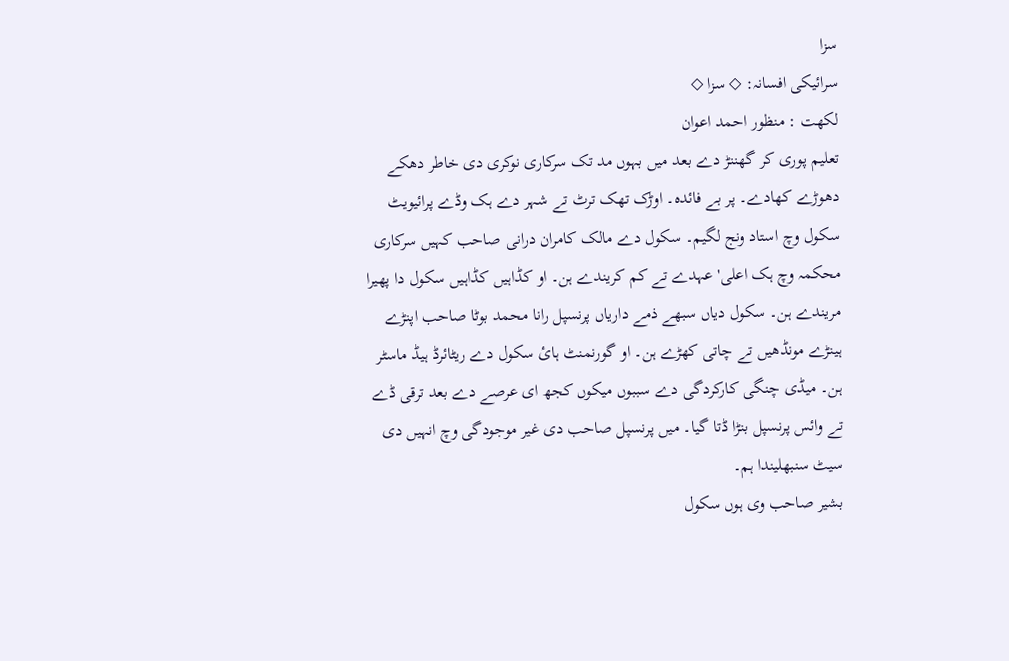سزا
سرائیکی افسانہ: ◇ سزا ◇
لکھت : منظور احمد اعوان
تعلیم پوری کر گھننڑ دے بعد میں بہوں مد تک سرکاری نوکری دی خاطر دھکے دھوڑے کھادے۔ پر بے فائدہ۔ اوڑک تھک ترٹ تے شہر دے ہک وڈے پرائیویٹ سکول وچ استاد ونج لگیم۔ سکول دے مالک کامران درانی صاحب کہیں سرکاری محکمہ وچ ہک اعلی' عہدے تے کم کریندے ہن۔ او کڈاہیں کڈاہیں سکول دا پھیرا مریندے ہن۔ سکول دیاں سبھے ذمے داریاں پرنسپل رانا محمد بوٹا صاحب اپنڑے ہینڑے مونڈھیں تے چاتی کھڑے ہن۔ او گورنمنٹ ہائ سکول دے ریٹائرڈ ہیڈ ماسٹر ہن۔ میڈی چنگی کارکردگی دے سببوں میکوں کجھ ای عرصے دے بعد ترقی ڈے تے وائس پرنسپل بنڑا ڈتا گیا۔ میں پرنسپل صاحب دی غیر موجودگی وچ انہیں دی سیٹ سنبھلیندا ہم۔
بشیر صاحب وی ہوں سکول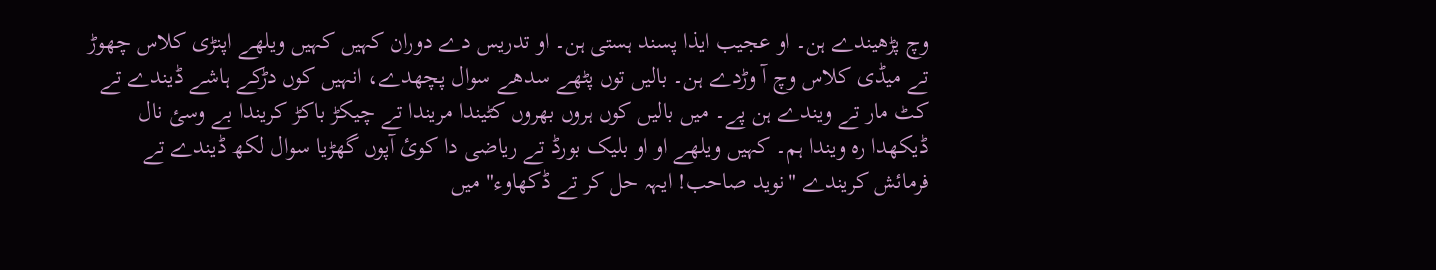وچ پڑھیندے ہن۔ او عجیب ایذا پسند ہستی ہن۔ او تدریس دے دوران کہیں کہیں ویلھے اپنڑی کلاس چھوڑ تے میڈی کلاس وچ آ وڑدے ہن۔ بالیں توں پٹھے سدھے سوال پچھدے، انہیں کوں دڑکے ہاشے ڈیندے تے کٹ مار تے ویندے ہن پے۔ میں بالیں کوں ہروں بھروں کٹیندا مریندا تے چیکڑ باکڑ کریندا بے وسئ نال ڈیکھدا رہ ویندا ہم۔ کہیں ویلھے او او بلیک بورڈ تے ریاضی دا کوئ آپوں گھڑیا سوال لکھ ڈیندے تے فرمائش کریندے "نوید صاحب! ایہہ حل کر تے ڈکھاوء" میں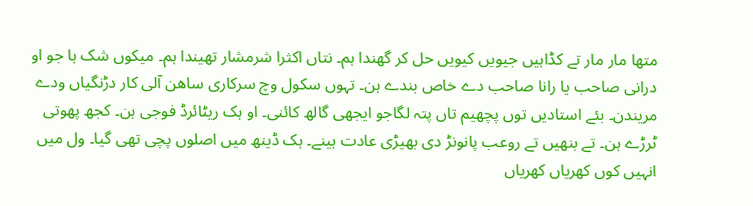متھا مار مار تے کڈاہیں جیویں کیویں حل کر گھندا ہم۔ نتاں اکثرا شرمشار تھیندا ہم۔ میکوں شک ہا جو او درانی صاحب یا رانا صاحب دے خاص بندے ہن۔ تہوں سکول وچ سرکاری ساھن آلی کار دڑنگیاں ودے مریندن۔ بئے استادیں توں پچھیم تاں پتہ لگاجو ایجھی گالھ کائنی۔ او ہک ریٹائرڈ فوجی ہن۔ کجھ پھوتی ٹرڑے ہن۔ تے بنھیں تے روعب پانونڑ دی بھیڑی عادت ہینے۔ ہک ڈینھ میں اصلوں پچی تھی گیا۔ ول میں انہیں کوں کھریاں کھریاں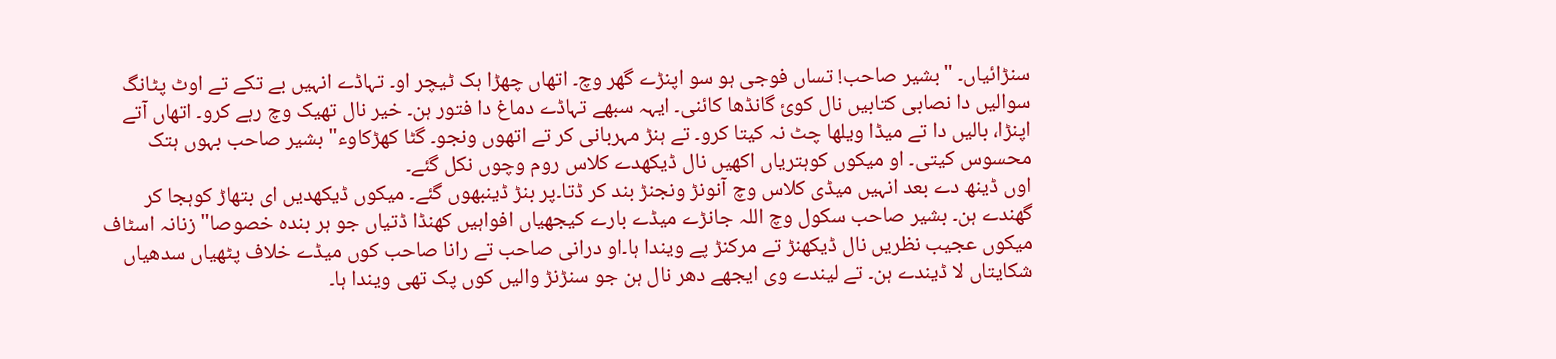سنڑائیاں۔ "بشیر صاحب! تساں فوجی ہو سو اپنڑے گھر وچ۔ اتھاں چھڑا ہک ٹیچر او۔ تہاڈے انہیں بے تکے تے اوٹ پٹانگ سوالیں دا نصابی کتابیں نال کوئ گانڈھا کائنی۔ ایہہ سبھے تہاڈے دماغ دا فتور ہن۔ خیر نال تھیک وچ رہے کرو۔ اتھاں آتے اپنڑا، بالیں دا تے میڈا ویلھا چٹ نہ کیتا کرو۔ تے ہنڑ مہربانی کر تے اتھوں ونجو۔ گٹا کھڑکاوء" بشیر صاحب بہوں ہتک محسوس کیتی۔ او میکوں کوہتریاں اکھیں نال ڈیکھدے کلاس روم وچوں نکل گئے۔
اوں ڈینھ دے بعد انہیں میڈی کلاس وچ آنونڑ ونجنڑ بند کر ڈتا۔پر بنڑ ڈینبھوں گئے۔ میکوں ڈیکھدیں ای بتھاڑ کوہجا کر گھندے ہن۔ بشیر صاحب سکول وچ اللہ جانڑے میڈے بارے کیجھیاں افواہیں کھنڈا ڈتیاں جو ہر بندہ خصوصا" زنانہ اسٹاف میکوں عجیب نظریں نال ڈیکھنڑ تے مرکنڑ پے ویندا ہا۔او درانی صاحب تے رانا صاحب کوں میڈے خلاف پٹھیاں سدھیاں شکایتاں لا ڈیندے ہن۔ تے لیندے وی ایجھے دھر نال ہن جو سنڑنڑ والیں کوں پک تھی ویندا ہا۔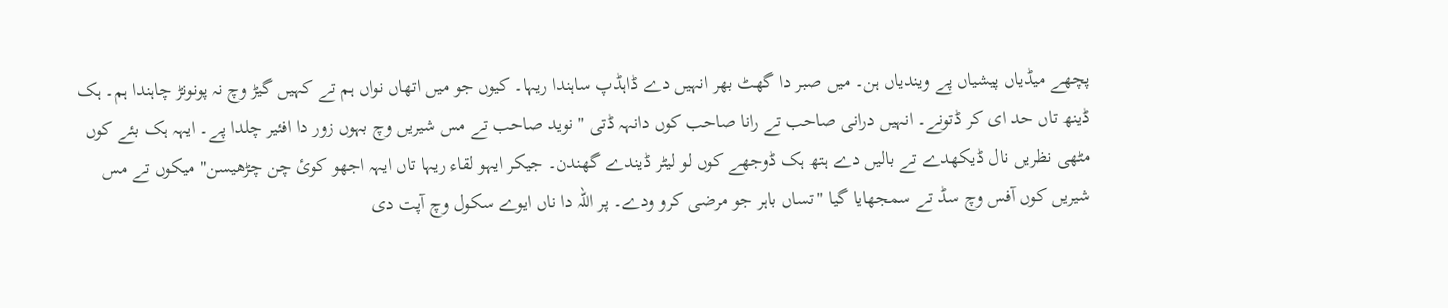پچھے میڈیاں پیشیاں پے ویندیاں ہن۔ میں صبر دا گھٹ بھر انہیں دے ڈاہڈپ ساہندا ریہا۔ کیوں جو میں اتھاں نواں ہم تے کہیں گیڑ وچ نہ پونونڑ چاہندا ہم۔ ہک ڈینھ تاں حد ای کر ڈتونے۔ انہیں درانی صاحب تے رانا صاحب کوں دانہہ ڈتی "نوید صاحب تے مس شیریں وچ بہوں زور دا افئیر چلدا پے۔ ایہہ ہک بئے کوں مٹھی نظریں نال ڈیکھدے تے بالیں دے ہتھ ہک ڈوجھے کوں لو لیٹر ڈیندے گھندن۔ جیکر ایہو لقاء ریہا تاں ایہہ اجھو کوئ چن چڑھیسن" میکوں تے مس شیریں کوں آفس وچ سڈ تے سمجھایا گیا "تساں باہر جو مرضی کرو ودے۔ پر اللہ دا ناں ایوے سکول وچ آپت دی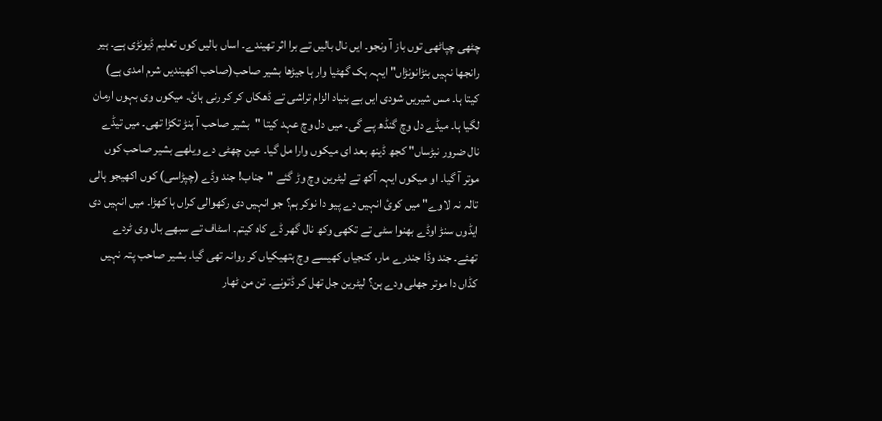چٹھی چپاٹھی توں باز آ ونجو۔ ایں نال بالیں تے برا اثر تھیندے۔ اساں بالیں کوں تعلیم ڈیونڑی ہے۔ ہیر رانجھا نہیں بنڑانونڑاں" ایہہ ہک گھٹیا وار ہا جیڑھا بشیر صاحب(صاحب اکھیندیں شرم امدی ہے) کیتا ہا۔ مس شیریں شودی ایں بے بنیاد الزام تراشی تے ڈھکاں کر کر رنی ہائ۔ میکوں وی بہوں ارمان لگیا ہا۔ میڈے دل وچ گنڈھ پے گی۔ میں دل وچ عہد کیتا "بشیر صاحب آ ہنڑ تکڑا تھی۔ میں تیڈے نال ضرور نبڑساں" کجھ ڈینھ بعد ای میکوں وارا مل گیا۔ عین چھٹی دے ویلھے بشیر صاحب کوں موتر آ گیا۔ او میکوں ایہہ آکھ تے لیٹرین وچ وڑ گئے "جناب! جند وڈے (چپڑاسی) کوں اکھیجو ہالی تالہ نہ لاوے" میں کوئ انہیں دے پیو دا نوکر ہم؟ جو انہیں دی رکھوالی کراں ہا کھڑا۔ میں انہیں دی ایڈوں سنڑ اوڈے بھنوا سٹی تے تکھی وکھ نال گھر ڈے کاہ کیتم۔ اسٹاف تے سبھے بال وی ٹردے تھئے۔ جند وڈا جندرے مار، کنجیاں کھیسے وچ ہتھیکیاں کر روانہ تھی گیا۔ بشیر صاحب پتہ نہیں کڈاں دا موتر جھلی ودے ہن؟ لیٹرین جل تھل کر ڈتونے۔ تن من ٹھار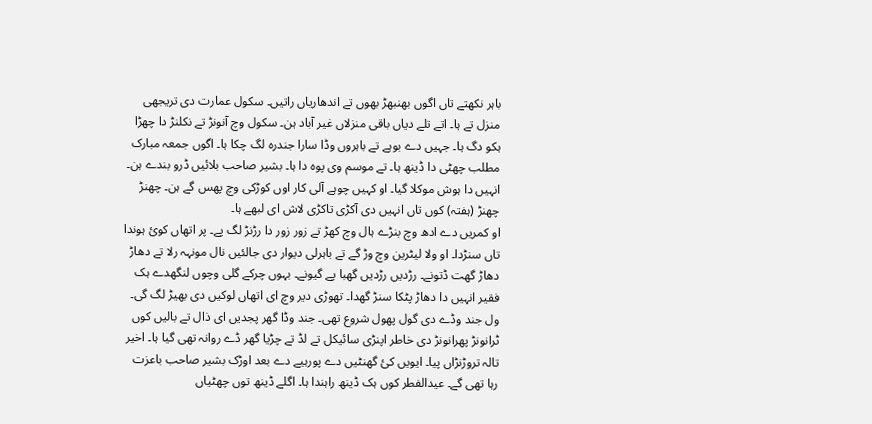باہر نکھتے تاں اگوں بھنبھڑ بھوں تے اندھاریاں راتیں۔ سکول عمارت دی تریجھی منزل تے ہا۔ اتے تلے دیاں باقی منزلاں غیر آباد ہن۔ سکول وچ آنونڑ تے نکلنڑ دا چھڑا ہکو دگ ہا۔ جہیں دے بوہے تے باہروں وڈا سارا جندرہ لگ چکا ہا۔ اگوں جمعہ مبارک مطلب چھٹی دا ڈینھ ہا۔ تے موسم وی پوہ دا ہا۔ بشیر صاحب بلائیں ڈرو بندے ہن۔ انہیں دا ہوش موکلا گیا۔ او کہیں چوہے آلی کار اوں کوڑکی وچ پھس گے ہن۔ چھنڑ چھنڑ (ہفتہ) کوں تاں انہیں دی آکڑی تاکڑی لاش ای لبھے ہا۔
او کمریں دے ادھ وچ بنڑے ہال وچ کھڑ تے زور زور دا رڑنڑ لگ پے۔ پر اتھاں کوئ ہوندا تاں سنڑدا۔ او ولا لیٹرین وچ وڑ گے تے باہرلی دیوار دی جالئیں نال مونہہ رلا تے دھاڑ دھاڑ گھت ڈتونے۔ رڑدیں رڑدیں گھبا پے گیونے۔ بہوں چرکے گلی وچوں لنگھدے ہک فقیر انہیں دا دھاڑ پٹکا سنڑ گھدا۔ تھوڑی دیر وچ ای اتھاں لوکیں دی بھیڑ لگ گی۔ ول جند وڈے دی گول پھول شروع تھی۔ جند وڈا گھر پجدیں ای ذال تے بالیں کوں ٹرانونڑ پھرانونڑ دی خاطر اپنڑی سائیکل تے لڈ تے چڑیا گھر ڈے روانہ تھی گیا ہا۔ اخیر تالہ تروڑنڑاں پیا۔ ایویں کئ گھنٹیں دے پورہیے دے بعد اوڑک بشیر صاحب باعزت رہا تھی گے۔ عیدالفطر کوں ہک ڈینھ راہندا ہا۔ اگلے ڈینھ توں چھٹیاں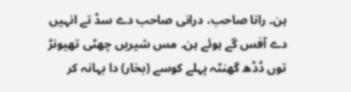ہن۔ رانا صاحب، درانی صاحب دے سڈ تے انہیں دے آفس گے ہوئے ہن۔ مس شیریں چھٹی تھیونڑ توں ڈڈھ گھنٹہ پہلے کوسے (بخار) دا بہانہ کر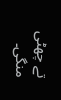تے چھٹی منگی۔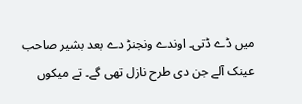میں ڈے ڈتی۔ اوندے ونجنڑ دے بعد بشیر صاحب عینک آلے جن دی طرح نازل تھی گے۔ تے میکوں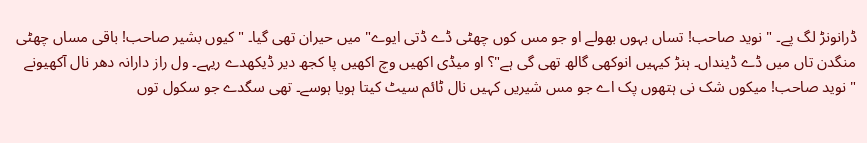ڈرانونڑ لگ پے۔ "نوید صاحب! تساں بہوں بھولے او جو مس کوں چھٹی ڈے ڈتی ایوے" میں حیران تھی گیا۔ "کیوں بشیر صاحب! باقی مساں چھٹی منگدن تاں میں ڈے ڈینداں۔ ہنڑ کیہیں انوکھی گالھ تھی گی ہے"؟ او میڈی اکھیں وچ اکھیں پا کجھ دیر ڈیکھدے ریہے۔ ول راز دارانہ دھر نال آکھیونے "نوید صاحب! میکوں شک نی ہتھوں پک اے جو مس شیریں کہیں نال ٹائم سیٹ کیتا ہویا ہوسے۔ تھی سگدے جو سکول توں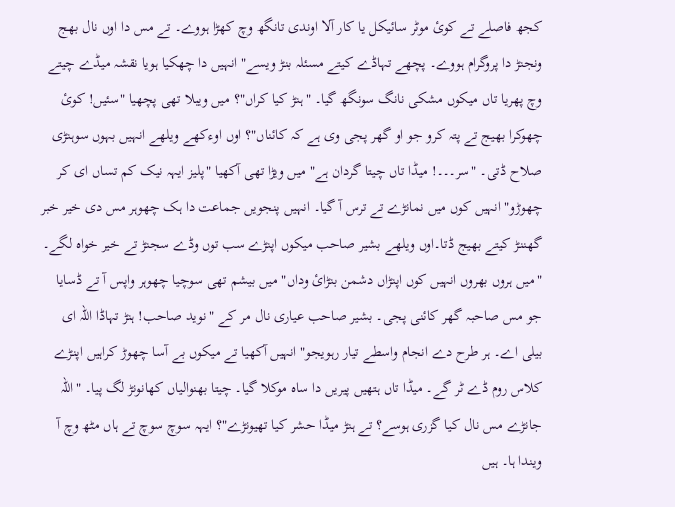کجھ فاصلے تے کوئ موٹر سائیکل یا کار آلا اوندی تانگھ وچ کھڑا ہووے۔ تے مس دا اوں نال بھج ونجنڑ دا پروگرام ہووے۔ پچھے تہاڈے کیتے مسئلہ بنڑ ویسے" انہیں دا چھکیا ہویا نقشہ میڈے چیتے وچ پھریا تاں میکوں مشکی نانگ سونگھ گیا۔ "ہنڑ کیا کراں"؟ میں ویبلا تھی پچھیا "سئیں! کوئ چھوکرا بھیج تے پتہ کرو جو او گھر پجی وی ہے کہ کائناں"؟ اوں اوءکھے ویلھے انہیں بہوں سوہنڑی صلاح ڈتی۔ "سر۔۔۔! میڈا تاں چیتا گردان ہے" میں ویڑا تھی آکھیا "پلیز ایہہ نیک کم تساں ای کر چھوڑو" انہیں کوں میں نمانڑے تے ترس آ گیا۔ انہیں پنجویں جماعت دا ہک چھوہر مس دی خیر خبر گھننڑ کیتے بھیج ڈتا۔اوں ویلھے بشیر صاحب میکوں اپنڑے سب توں وڈے سجنڑ تے خیر خواہ لگے۔ "میں ہروں بھروں انہیں کوں اپنڑاں دشمن بنڑائ وداں" میں بیشم تھی سوچیا چھوہر واپس آ تے ڈسایا جو مس صاحبہ گھر کائنی پجی۔ بشیر صاحب عیاری نال مر کے "نوید صاحب! ہنڑ تہاڈا اللہ ای بیلی اے۔ ہر طرح دے انجام واسطے تیار رہویجو" انہیں آکھیا تے میکوں بے آسا چھوڑ کراہیں اپنڑے کلاس روم ڈے ٹر گے۔ میڈا تاں ہتھیں پیریں دا ساہ موکلا گیا۔ چیتا بھنوالیاں کھانونڑ لگ پیا۔ "اللہ جانڑے مس نال کیا گزری ہوسے؟ تے ہنڑ میڈا حشر کیا تھیونڑے"؟ ایہہ سوچ سوچ تے ہاں مٹھ وچ آ ویندا ہا۔ ہیں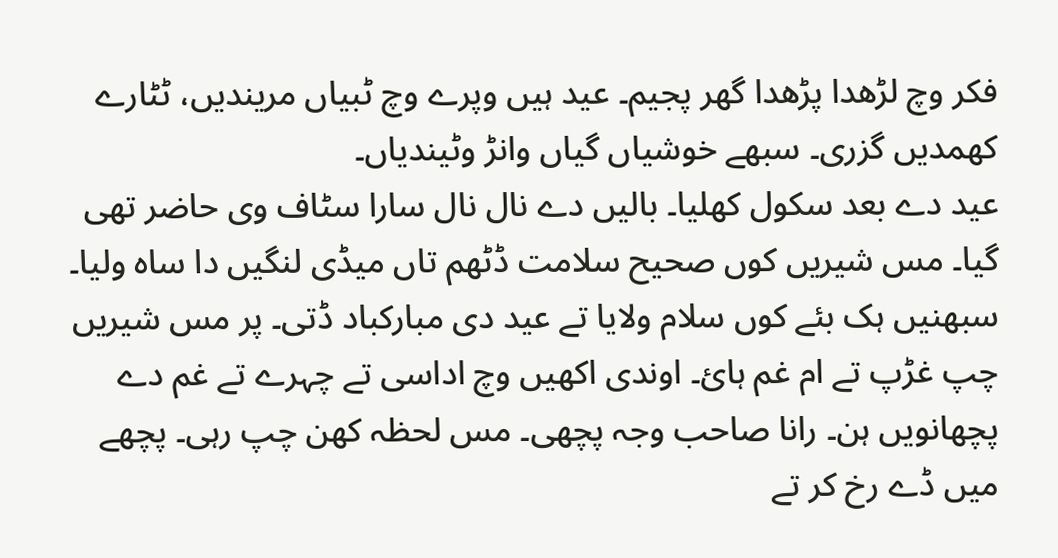فکر وچ لڑھدا پڑھدا گھر پجیم۔ عید ہیں وپرے وچ ٹبیاں مریندیں، ٹٹارے کھمدیں گزری۔ سبھے خوشیاں گیاں وانڑ وٹیندیاں۔
عید دے بعد سکول کھلیا۔ بالیں دے نال نال سارا سٹاف وی حاضر تھی گیا۔ مس شیریں کوں صحیح سلامت ڈٹھم تاں میڈی لنگیں دا ساہ ولیا۔ سبھنیں ہک بئے کوں سلام ولایا تے عید دی مبارکباد ڈتی۔ پر مس شیریں چپ غڑپ تے ام غم ہائ۔ اوندی اکھیں وچ اداسی تے چہرے تے غم دے پچھانویں ہن۔ رانا صاحب وجہ پچھی۔ مس لحظہ کھن چپ رہی۔ پچھے میں ڈے رخ کر تے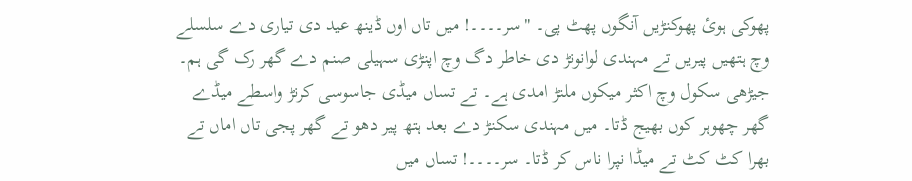پھوکی ہوئ پھوکنڑیں آنگوں پھٹ پی۔ "سر۔۔۔۔! میں تاں اوں ڈینھ عید دی تیاری دے سلسلے وچ ہتھیں پیریں تے مہندی لوانونڑ دی خاطر دگ وچ اپنڑی سہیلی صنم دے گھر رک گی ہم۔ جیڑھی سکول وچ اکثر میکوں ملنڑ امدی ہے۔ تے تساں میڈی جاسوسی کرنڑ واسطے میڈے گھر چھوہر کوں بھیج ڈتا۔ میں مہندی سکنڑ دے بعد ہتھ پیر دھو تے گھر پجی تاں اماں تے بھرا کٹ کٹ تے میڈا نپرا ناس کر ڈتا۔ سر۔۔۔۔! تساں میں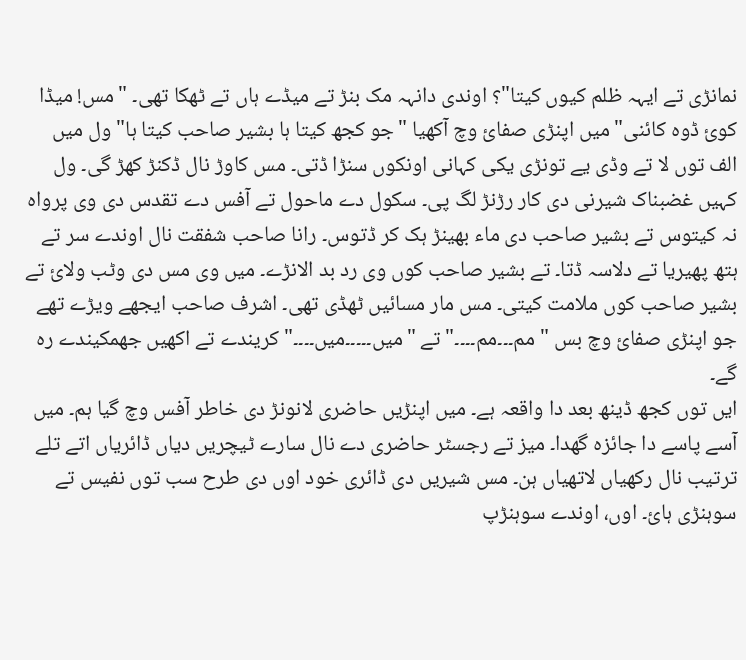نمانڑی تے ایہہ ظلم کیوں کیتا"؟ اوندی دانہہ مک بنڑ تے میڈے ہاں تے ٹھکا تھی۔ "مس! میڈا کوئ ڈوہ کائنی" میں اپنڑی صفائ وچ آکھیا "جو کجھ کیتا ہا بشیر صاحب کیتا ہا" ول میں الف توں لا تے وڈی یے تونڑی یکی کہانی اونکوں سنڑا ڈتی۔ مس کاوڑ نال ڈکنڑ کھڑ گی۔ ول کہیں غضبناک شیرنی دی کار رڑنڑ لگ پی۔ سکول دے ماحول تے آفس دے تقدس دی وی پرواہ نہ کیتوس تے بشیر صاحب دی ماء بھینڑ ہک کر ڈتوس۔ رانا صاحب شفقت نال اوندے سر تے ہتھ پھیریا تے دلاسہ ڈتا۔ تے بشیر صاحب کوں وی رد بد الانڑے۔ میں وی مس دی وٹب ولائ تے بشیر صاحب کوں ملامت کیتی۔ مس مار مسائیں ٹھڈی تھی۔ اشرف صاحب ایجھے ویڑے تھے جو اپنڑی صفائ وچ بس " مم۔۔۔مم۔۔۔۔" تے "میں۔۔۔۔۔میں۔۔۔۔" کریندے تے اکھیں جھمکیندے رہ گے۔
ایں توں کجھ ڈینھ بعد دا واقعہ ہے۔ میں اپنڑیں حاضری لانونڑ دی خاطر آفس وچ گیا ہم۔ میں آسے پاسے دا جائزہ گھدا۔ میز تے رجسٹر حاضری دے نال سارے ٹیچریں دیاں ڈائریاں اتے تلے ترتیب نال رکھیاں لاتھیاں ہن۔ مس شیریں دی ڈائری خود اوں دی طرح سب توں نفیس تے سوہنڑی ہائ۔ اوں، اوندے سوہنڑپ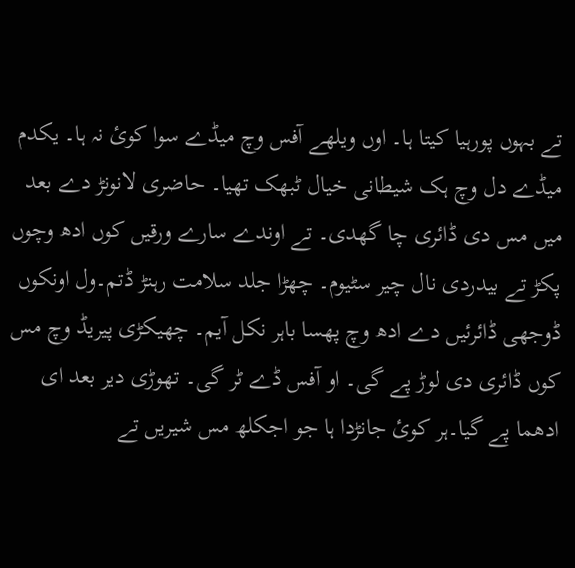تے بہوں پورہیا کیتا ہا۔ اوں ویلھے آفس وچ میڈے سوا کوئ نہ ہا۔ یکدم میڈے دل وچ ہک شیطانی خیال ٹبھک تھیا۔ حاضری لانونڑ دے بعد میں مس دی ڈائری چا گھدی۔ تے اوندے سارے ورقیں کوں ادھ وچوں پکڑ تے بیدردی نال چیر سٹیوم۔ چھڑا جلد سلامت رہنڑ ڈتم۔ول اونکوں ڈوجھی ڈائرئیں دے ادھ وچ پھسا باہر نکل آیم۔ چھیکڑی پیریڈ وچ مس کوں ڈائری دی لوڑ پے گی۔ او آفس ڈے ٹر گی۔ تھوڑی دیر بعد ای ادھما پے گیا۔ہر کوئ جانڑدا ہا جو اجکلھ مس شیریں تے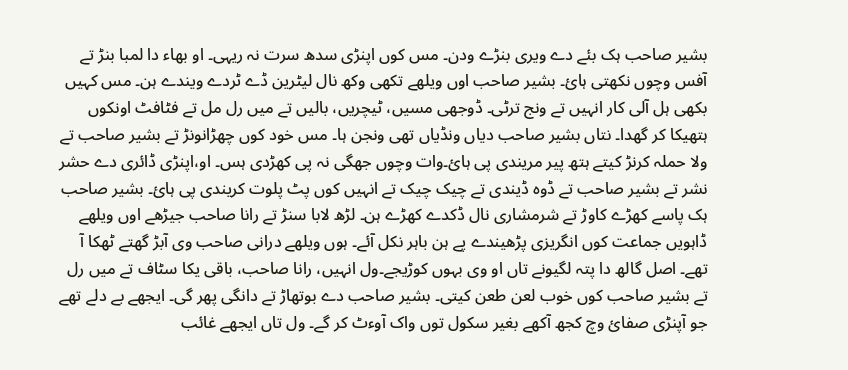بشیر صاحب ہک بئے دے ویری بنڑے ودن۔ مس کوں اپنڑی سدھ سرت نہ ریہی۔ او بھاء دا لمبا بنڑ تے آفس وچوں نکھتی ہائ۔ بشیر صاحب اوں ویلھے تکھی وکھ نال لیٹرین ڈے ٹردے ویندے ہن۔ مس کہیں بکھی ہل آلی کار انہیں تے ونج ترٹی۔ ڈوجھی مسیں، ٹیچریں، بالیں تے میں رل مل تے فٹافٹ اونکوں ہتھیکا کر گھدا۔ نتاں بشیر صاحب دیاں ونڈیاں تھی ونجن ہا۔ مس خود کوں چھڑانونڑ تے بشیر صاحب تے ولا حملہ کرنڑ کیتے ہتھ پیر مریندی پی ہائ۔وات وچوں جھگی نہ پی کھڑدی ہس۔ او،اپنڑی ڈائری دے حشر نشر تے بشیر صاحب تے ڈوہ ڈیندی تے چیک چیک تے انہیں کوں پٹ پلوت کریندی پی ہائ۔ بشیر صاحب ہک پاسے کھڑے کاوڑ تے شرمشاری نال ڈکدے کھڑے ہن۔ لڑھ لابا سنڑ تے رانا صاحب جیڑھے اوں ویلھے ڈاہویں جماعت کوں انگریزی پڑھیندے پے ہن باہر نکل آئے۔ ہوں ویلھے درانی صاحب وی آبڑ گھتے ٹھکا آ تھے۔ اصل گالھ دا پتہ لگیونے تاں او وی بہوں کوڑیجے۔ول انہیں، رانا صاحب، باقی یکا سٹاف تے میں رل تے بشیر صاحب کوں خوب لعن طعن کیتی۔ بشیر صاحب دے بوتھاڑ تے دانگی پھر گی۔ ایجھے بے دلے تھے جو آپنڑی صفائ وچ کجھ آکھے بغیر سکول توں واک آوءٹ کر گے۔ ول تاں ایجھے غائب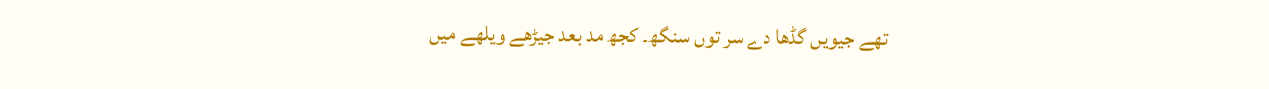تھے جیویں گڈھا دے سر توں سنگھ۔ کجھ مد بعد جیڑھے ویلھے میں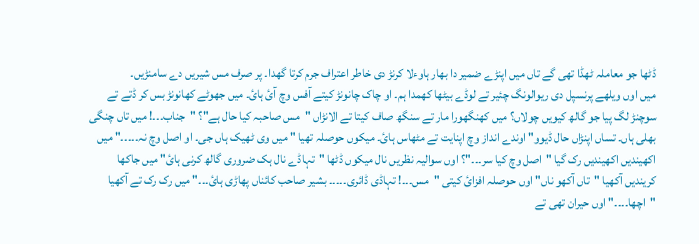ڈٹھا جو معاملہ ٹھڈا تھی گے تاں میں اپنڑے ضمیر دا بھار ہاوءلا کرنڑ دی خاطر اعتراف جرم کرتا گھدا۔ پر صرف مس شیریں دے سامنڑیں۔
میں اوں ویلھے پرنسپل دی ریوالونگ چئیر تے لوڈے بیٹھا کھمدا ہم۔ او چاک چانونڑ کیتے آفس وچ آئ ہائ۔ میں جھوٹے کھانونڑ بس کر ڈتے تے سوچنڑ لگ پیا جو گالھ کیویں چولاں؟ میں کھنگھورا مار تے سنگھ صاف کیتا تے الانڑاں "مس صاحبہ کیا حال ہے"؟ "جناب۔۔۔! میں تاں چنگی بھلی ہاں۔ تساں اپنڑاں حال ڈیوو" اوندے انداز وچ اپنایت تے مٹھاس ہائ۔ میکوں حوصلہ تھیا " میں وی ٹھیک ہاں جی۔ او اصل وچ نہ۔۔۔۔۔" میں اکھیندیں اکھیندیں رک گیا "اصل وچ کیا سر۔۔۔"؟ اوں سوالیہ نظریں نال میکوں ڈٹھا "تہاڈے نال ہک ضروری گالھ کرنی ہائ" میں جاکھا کریندیں آکھیا "تاں آکھو ناں" اوں حوصلہ افزائ کیتی "مس۔۔۔! تہاڈی ڈائری۔۔۔۔۔ بشیر صاحب کائناں پھاڑی ہائ۔۔۔" میں رک رک تے آکھیا "اچھا۔۔۔۔" اوں حیران تھی تے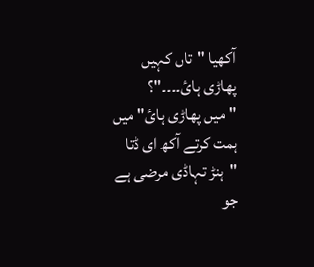آکھیا "تاں کہیں پھاڑی ہائ۔۔۔۔"؟ "میں پھاڑی ہائ" میں ہمت کرتے آکھ ای ڈتا "ہنڑ تہاڈی مرضی ہے جو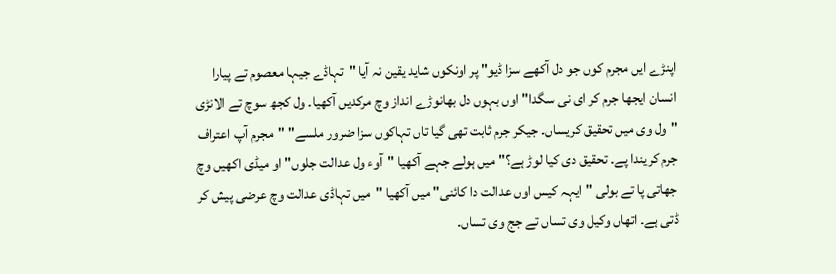اپنڑے ایں مجرم کوں جو دل آکھے سزا ڈیو" پر اونکوں شاید یقین نہ آیا "تہاڈے جیہا معصوم تے پیارا انسان ایجھا جرم کر ای نی سگدا" اوں بہوں دل بھانوڑے انداز وچ مرکدیں آکھیا۔ ول کجھ سوچ تے الانڑی "ول وی میں تحقیق کریساں۔ جیکر جرم ثابت تھی گیا تاں تہاکوں سزا ضرور ملسے" "مجرم آپ اعتراف جرم کریندا پے۔ تحقیق دی کیا لوڑ ہے؟" میں ہولے جہے آکھیا "آوء ول عدالت جلوں" او میڈی اکھیں وچ جھاتی پا تے بولی "ایہہ کیس اوں عدالت دا کائنی" میں آکھیا "میں تہاڈی عدالت وچ عرضی پیش کر ڈتی ہے۔ اتھاں وکیل وی تساں تے جج وی تساں۔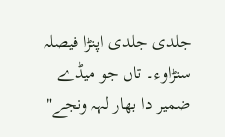جلدی جلدی اپنڑا فیصلہ سنڑاوء۔ تاں جو میڈے ضمیر دا بھار لہہ ونجے"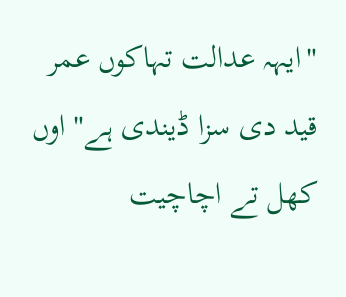"ایہہ عدالت تہاکوں عمر قید دی سزا ڈیندی ہے" اوں کھل تے اچاچیت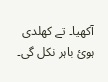آکھیا۔ تے کھلدی ہوئ باہر نکل گی۔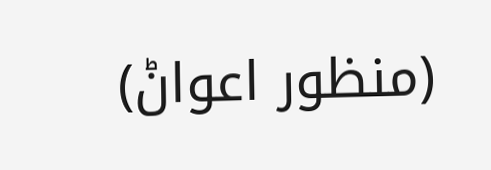(منظور اعواݨ)